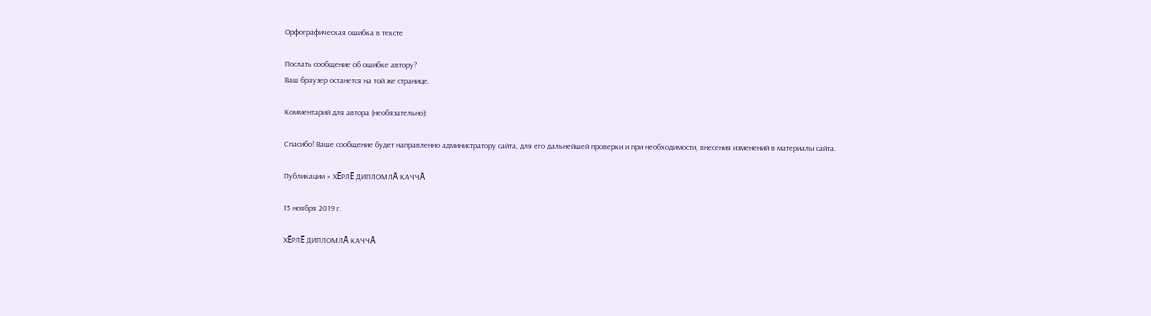Орфографическая ошибка в тексте

Послать сообщение об ошибке автору?
Ваш браузер останется на той же странице.

Комментарий для автора (необязательно):

Спасибо! Ваше сообщение будет направленно администратору сайта, для его дальнейшей проверки и при необходимости, внесения изменений в материалы сайта.

Публикации » ХĔРЛĔ ДИПЛОМЛĂ КАЧЧĂ

15 ноября 2019 г.

ХĔРЛĔ ДИПЛОМЛĂ КАЧЧĂ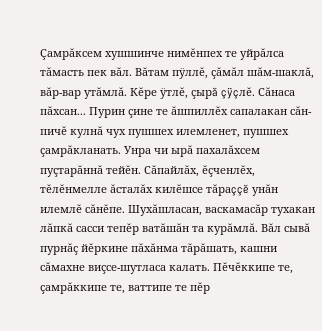Çамрăксем хушшинче нимĕнпех те уйрăлса тăмасть пек вăл. Вăтам пÿллĕ, çăмăл шăм-шаклă, вăр-вар утăмлă. Кĕре ÿтлĕ, çырă çÿçлĕ. Сăнаса пăхсан... Пурин çине те ăшпиллĕх сапалакан сăн-пичĕ кулнă чух пушшех илемленет, пушшех çамрăкланать. Унра чи ырă пахалăхсем пуçтарăннă тейĕн. Сăпайлăх, ĕçченлĕх, тĕлĕнмелле ăсталăх килĕшсе тăраççĕ унăн илемлĕ сăнĕпе. Шухăшласан, васкамасăр тухакан лăпкă сасси тепĕр ватăшăн та курăмлă. Вăл сывă пурнăç йĕркине пăхăнма тăрăшать, кашни сăмахне виçсе-шутласа калать. Пĕчĕккипе те, çамрăккипе те, ваттипе те пĕр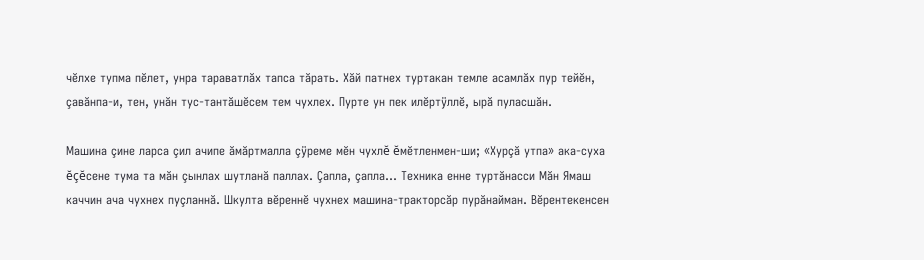чĕлхе тупма пĕлет, унра тараватлăх тапса тăрать. Хăй патнех туртакан темле асамлăх пур тейĕн, çавăнпа-и, тен, унăн тус-тантăшĕсем тем чухлех. Пурте ун пек илĕртÿллĕ, ырă пуласшăн.

Машина çине ларса çил ачипе ăмăртмалла çÿреме мĕн чухлĕ ĕмĕтленмен-ши; «Хурçă утпа» ака-суха ĕçĕсене тума та мăн çынлах шутланă паллах. Çапла, çапла... Техника енне туртăнасси Мăн Ямаш каччин ача чухнех пуçланнă. Шкулта вĕреннĕ чухнех машина-тракторсăр пурăнайман. Вĕрентекенсен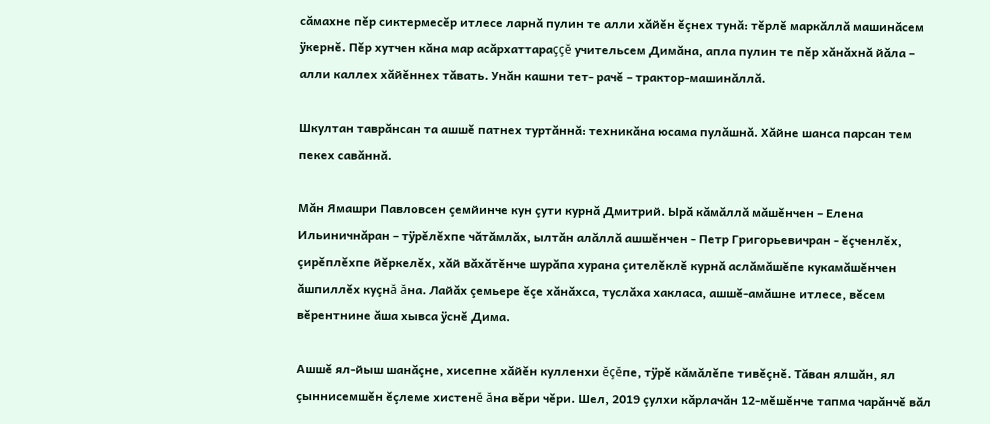сăмахне пĕр сиктермесĕр итлесе ларнă пулин те алли хăйĕн ĕçнех тунă: тĕрлĕ маркăллă машинăсем ÿкернĕ. Пĕр хутчен кăна мар асăрхаттараççĕ учительсем Димăна, апла пулин те пĕр хăнăхнă йăла – алли каллех хăйĕннех тăвать. Унăн кашни тет- рачĕ – трактор-машинăллă.

Шкултан таврăнсан та ашшĕ патнех туртăннă: техникăна юсама пулăшнă. Хăйне шанса парсан тем пекех савăннă.

Мăн Ямашри Павловсен çемйинче кун çути курнă Дмитрий. Ырă кăмăллă мăшĕнчен – Елена Ильиничнăран – тÿрĕлĕхпе чăтăмлăх, ылтăн алăллă ашшĕнчен - Петр Григорьевичран - ĕçченлĕх, çирĕплĕхпе йĕркелĕх, хăй вăхăтĕнче шурăпа хурана çителĕклĕ курнă аслăмăшĕпе кукамăшĕнчен ăшпиллĕх куçнă ăна. Лайăх çемьере ĕçе хăнăхса, туслăха хакласа, ашшĕ-амăшне итлесе, вĕсем вĕрентнине ăша хывса ÿснĕ Дима.

Ашшĕ ял-йыш шанăçне, хисепне хăйĕн кулленхи ĕçĕпе, тÿрĕ кăмăлĕпе тивĕçнĕ. Тăван ялшăн, ял çыннисемшĕн ĕçлеме хистенĕ ăна вĕри чĕри. Шел, 2019 çулхи кăрлачăн 12-мĕшĕнче тапма чарăнчĕ вăл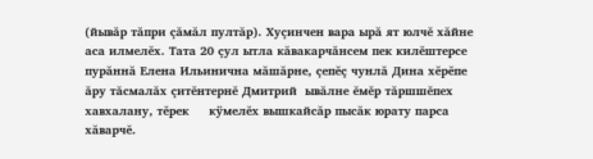(йывăр тăпри çăмăл пултăр). Хуçинчен вара ырă ят юлчĕ хăйне аса илмелĕх. Тата 20 çул ытла кăвакарчăнсем пек килĕштерсе пурăннă Елена Ильинична мăшăрне, çепĕç чунлă Дина хĕрĕпе ăру тăсмалăх çитĕнтернĕ Дмитрий  ывăлне ĕмĕр тăршшĕпех хавхалану, тĕрек     кÿмелĕх вышкайсăр пысăк юрату парса хăварчĕ.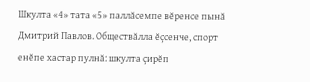Шкулта «4» тата «5» паллăсемпе вĕренсе пынă Дмитрий Павлов. Обществăлла ĕçсенче, спорт енĕпе хастар пулнă: шкулта çирĕп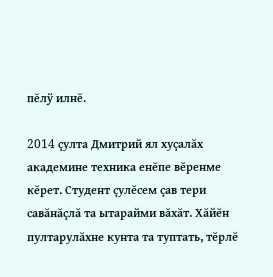пĕлÿ илнĕ.

2014 çулта Дмитрий ял хуçалăх академине техника енĕпе вĕренме кĕрет. Студент çулĕсем çав тери савăнăçлă та ытарайми вăхăт. Хăйĕн пултарулăхне кунта та туптать, тĕрлĕ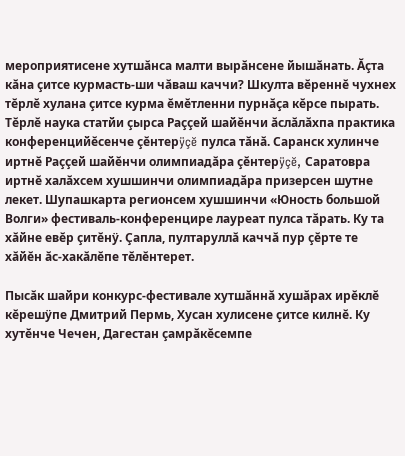мероприятисене хутшăнса малти вырăнсене йышăнать. Ăçта кăна çитсе курмасть-ши чăваш каччи? Шкулта вĕреннĕ чухнех тĕрлĕ хулана çитсе курма ĕмĕтленни пурнăçа кĕрсе пырать. Тĕрлĕ наука статйи çырса Раççей шайĕнчи ăслăлăхпа практика конференцийĕсенче çĕнтерÿçĕ пулса тăнă. Саранск хулинче иртнĕ Раççей шайĕнчи олимпиадăра çĕнтерÿçĕ, Саратовра иртнĕ халăхсем хушшинчи олимпиадăра призерсен шутне лекет. Шупашкарта регионсем хушшинчи «Юность большой Волги» фестиваль-конференцире лауреат пулса тăрать. Ку та хăйне евĕр çитĕнÿ. Çапла, пултаруллă каччă пур çĕрте те хăйĕн ăс-хакăлĕпе тĕлĕнтерет.

Пысăк шайри конкурс-фестивале хутшăннă хушăрах ирĕклĕ кĕрешÿпе Дмитрий Пермь, Хусан хулисене çитсе килнĕ. Ку хутĕнче Чечен, Дагестан çамрăкĕсемпе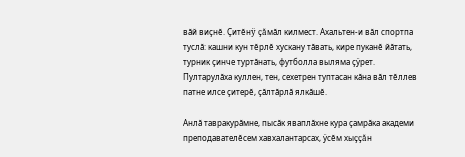вăй виçнĕ. Çитĕнÿ çăмăл килмест. Ахальтен-и вăл спортпа туслă: кашни кун тĕрлĕ хускану тăвать, кире пуканĕ йăтать, турник çинче туртăнать, футболла выляма çÿрет. Пултарулăха куллен, тен, сехетрен туптасан кăна вăл тĕллев патне илсе çитерĕ, çăлтăрлă ялкăшĕ.

Анлă тавракурăмне, пысăк яваплăхне кура çамрăка академи преподавателĕсем хавхалантарсах, ÿсĕм хыççăн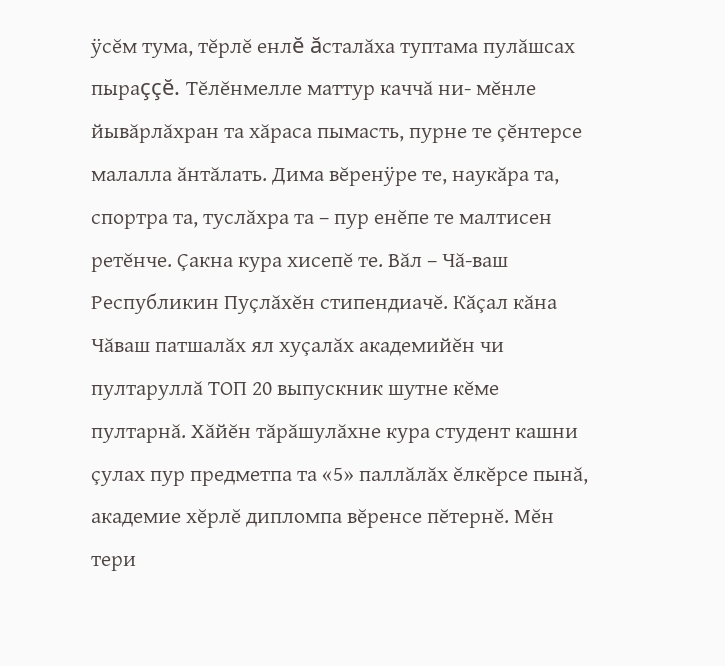ÿсĕм тума, тĕрлĕ енлĕ ăсталăха туптама пулăшсах пыраççĕ. Тĕлĕнмелле маттур каччă ни- мĕнле йывăрлăхран та хăраса пымасть, пурне те çĕнтерсе малалла ăнтăлать. Дима вĕренÿре те, наукăра та, спортра та, туслăхра та – пур енĕпе те малтисен ретĕнче. Çакна кура хисепĕ те. Вăл – Чă-ваш Республикин Пуçлăхĕн стипендиачĕ. Кăçал кăна Чăваш патшалăх ял хуçалăх академийĕн чи пултаруллă ТОП 20 выпускник шутне кĕме пултарнă. Хăйĕн тăрăшулăхне кура студент кашни çулах пур предметпа та «5» паллăлăх ĕлкĕрсе пынă, академие хĕрлĕ дипломпа вĕренсе пĕтернĕ. Мĕн тери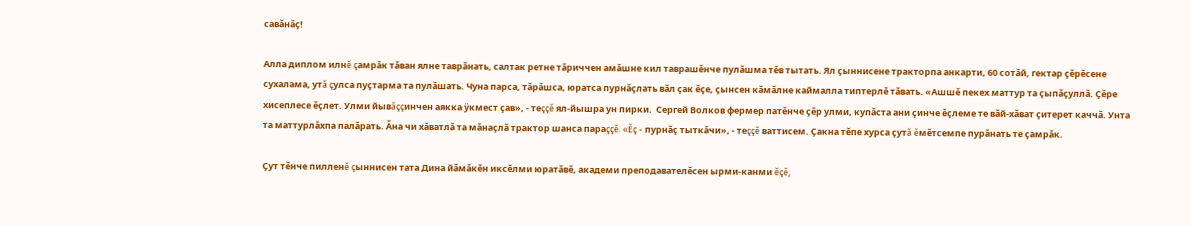савăнăç!

Алла диплом илнĕ çамрăк тăван ялне таврăнать, салтак ретне тăриччен амăшне кил таврашĕнче пулăшма тĕв тытать. Ял çыннисене тракторпа анкарти, 60 сотăй, гектар çĕрĕсене сухалама, утă çулса пуçтарма та пулăшать. Чуна парса, тăрăшса, юратса пурнăçлать вăл çак ĕçе, çынсен кăмăлне каймалла типтерлĕ тăвать. «Ашшĕ пекех маттур та çыпăçуллă. Çĕре хисеплесе ĕçлет. Улми йывăççинчен аякка ÿкмест çав», - теççĕ ял-йышра ун пирки.  Сергей Волков фермер патĕнче çĕр улми, купăста ани çинче ĕçлеме те вăй-хăват çитерет каччă. Унта та маттурлăхпа палăрать. Ăна чи хăватлă та мăнаçлă трактор шанса параççĕ. «Ĕç - пурнăç тыткăчи», - теççĕ ваттисем. Çакна тĕпе хурса çутă ĕмĕтсемпе пурăнать те çамрăк.

Çут тĕнче пилленĕ çыннисен тата Дина йăмăкĕн иксĕлми юратăвĕ, академи преподавателĕсен ырми-канми ĕçĕ,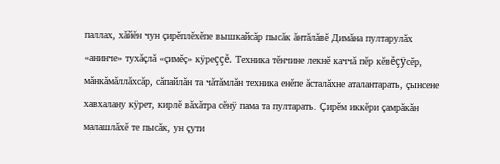паллах, хăйĕн чун çирĕплĕхĕпе вышкайсăр пысăк ăнтăлăвĕ Димăна пултарулăх «анинче» тухăçлă «çимĕç» кÿреççĕ. Техника тĕнчине лекнĕ каччă пĕр кĕвĕçÿсĕр, мăнкăмăллăхсăр, сăпайлăн та чăтăмлăн техника енĕпе ăсталăхне аталантарать, çынсене хавхалану кÿрет, кирлĕ вăхăтра сĕнÿ пама та пултарать. Çирĕм иккĕри çамрăкăн малашлăхĕ те пысăк, ун çути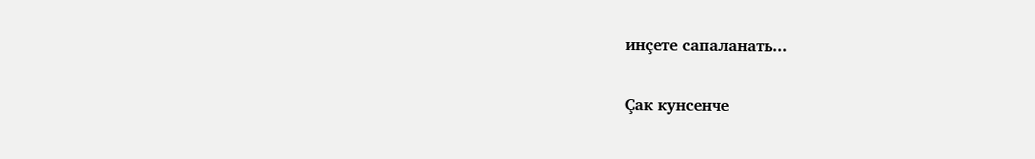инçете сапаланать...

Çак кунсенче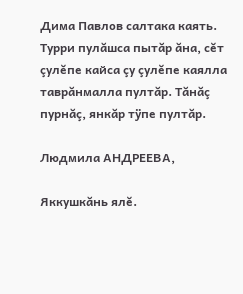Дима Павлов салтака каять. Турри пулăшса пытăр ăна, сĕт çулĕпе кайса çу çулĕпе каялла таврăнмалла пултăр. Тăнăç пурнăç, янкăр тÿпе пултăр.

Людмила АНДРЕЕВА,

Яккушкăнь ялĕ.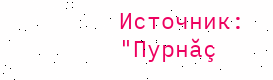Источник: "Пурнăç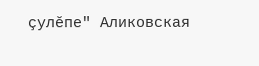çулĕпе" Аликовская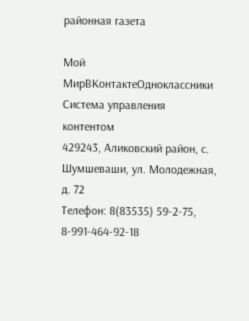районная газета

Мой МирВКонтактеОдноклассники
Система управления контентом
429243, Аликовский район, с. Шумшеваши, ул. Молодежная, д. 72
Телефон: 8(83535) 59-2-75, 8-991-464-92-18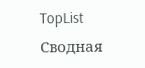TopList Сводная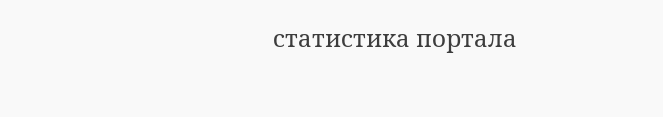статистика портала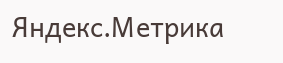Яндекс.Метрика